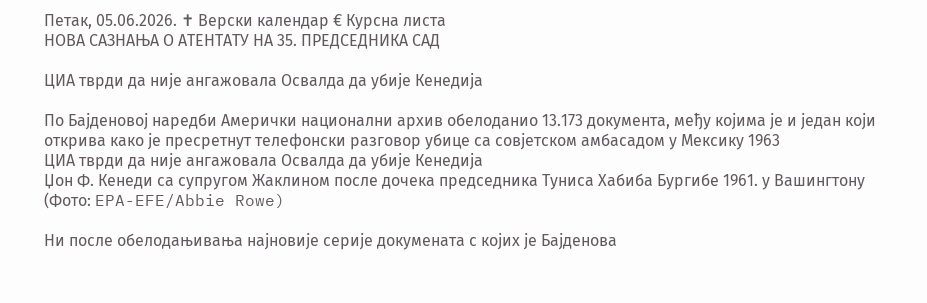Петак, 05.06.2026. ✝ Верски календар € Курсна листа
НОВА САЗНАЊА О АТЕНТАТУ НА 35. ПРЕДСЕДНИКА САД

ЦИА тврди да није ангажовала Освалда да убије Кенедија

По Бајденовој наредби Амерички национални архив обелоданио 13.173 документа, међу којима је и један који открива како је пресретнут телефонски разговор убице са совјетском амбасадом у Мексику 1963
ЦИА тврди да није ангажовала Освалда да убије Кенедија
Џон Ф. Кенеди са супругом Жаклином после дочека председника Туниса Хабиба Бургибе 1961. у Вашингтону (Фото: EPA-EFE/Abbie Rowe)

Ни после обелодањивања најновије серије докумената с којих је Бајденова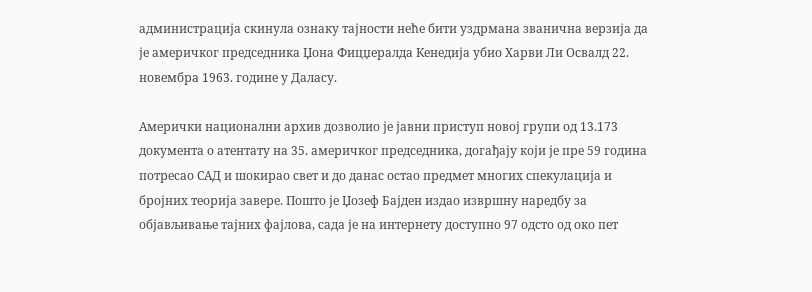администрација скинула ознаку тајности неће бити уздрмана званична верзија да је америчког председника Џона Фицџералда Кенедија убио Харви Ли Освалд 22. новембра 1963. године у Даласу.

Амерички национални архив дозволио је јавни приступ новој групи од 13.173 документа о атентату на 35. америчког председника, догађају који је пре 59 година потресао САД и шокирао свет и до данас остао предмет многих спекулација и бројних теорија завере. Пошто је Џозеф Бајден издао извршну наредбу за објављивање тајних фајлова, сада је на интернету доступно 97 одсто од око пет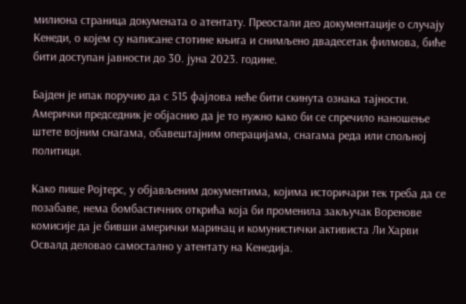милиона страница докумената о атентату. Преостали део документације о случају Кенеди, о којем су написане стотине књига и снимљено двадесетак филмова, биће бити доступан јавности до 30. јуна 2023. године.

Бајден је ипак поручио да с 515 фајлова неће бити скинута ознака тајности. Амерички председник је објаснио да је то нужно како би се спречило наношење штете војним снагама, обавештајним операцијама, снагама реда или спољној политици.

Како пише Ројтерс, у објављеним документима, којима историчари тек треба да се позабаве, нема бомбастичних открића која би променила закључак Воренове комисије да је бивши амерички маринац и комунистички активиста Ли Харви Освалд деловао самостално у атентату на Кенедија.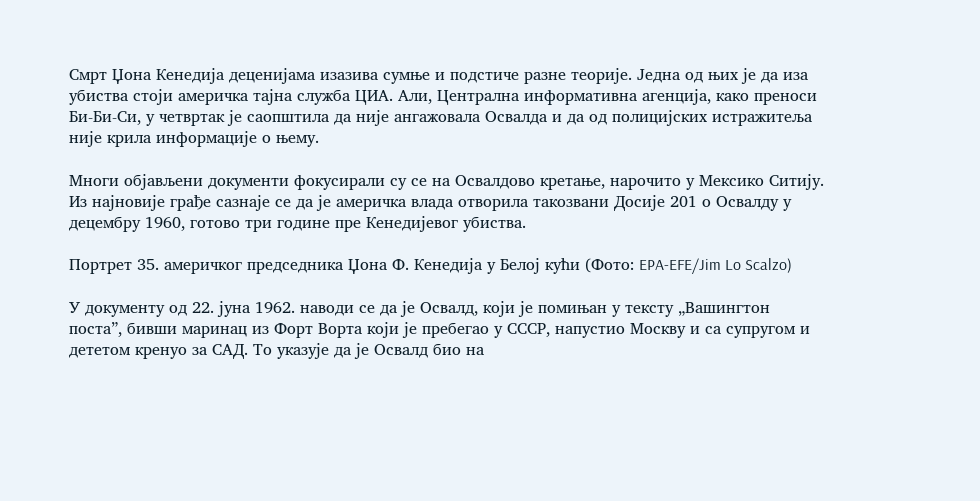Смрт Џона Кенедија деценијама изазива сумње и подстиче разне теорије. Једна од њих је да иза убиства стоји америчка тајна служба ЦИА. Али, Централна информативна агенција, како преноси Би-Би-Си, у четвртак је саопштила да није ангажовала Освалда и да од полицијских истражитеља није крила информације о њему.

Многи објављени документи фокусирали су се на Освалдово кретање, нарочито у Мексико Ситију. Из најновије грађе сазнаје се да је америчка влада отворила такозвани Досије 201 о Освалду у децембру 1960, готово три године пре Кенедијевог убиства.

Портрет 35. америчког председника Џона Ф. Кенедија у Белој кући (Фото: EPA-EFE/Jim Lo Scalzo)

У документу од 22. јуна 1962. наводи се да је Освалд, који је помињан у тексту „Вашингтон поста”, бивши маринац из Форт Ворта који је пребегао у СССР, напустио Москву и са супругом и дететом кренуо за САД. То указује да је Освалд био на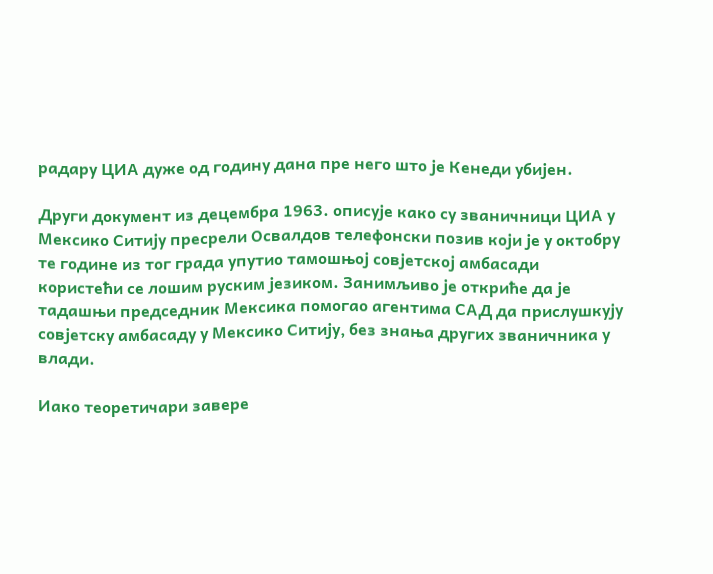радару ЦИА дуже од годину дана пре него што је Кенеди убијен.

Други документ из децембра 1963. описује како су званичници ЦИА у Мексико Ситију пресрели Освалдов телефонски позив који је у октобру те године из тог града упутио тамошњој совјетској амбасади користећи се лошим руским језиком. Занимљиво је откриће да је тадашњи председник Мексика помогао агентима САД да прислушкују совјетску амбасаду у Мексико Ситију, без знања других званичника у влади.

Иако теоретичари завере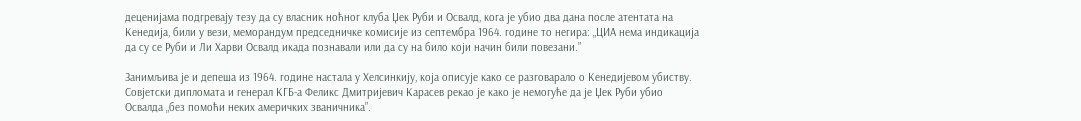деценијама подгревају тезу да су власник ноћног клуба Џек Руби и Освалд, кога је убио два дана после атентата на Кенедија, били у вези, меморандум председничке комисије из септембра 1964. године то негира: „ЦИА нема индикација да су се Руби и Ли Харви Освалд икада познавали или да су на било који начин били повезани.”

Занимљива је и депеша из 1964. године настала у Хелсинкију, која описује како се разговарало о Кенедијевом убиству. Совјетски дипломата и генерал КГБ-а Феликс Дмитријевич Карасев рекао је како је немогуће да је Џек Руби убио Освалда „без помоћи неких америчких званичника”.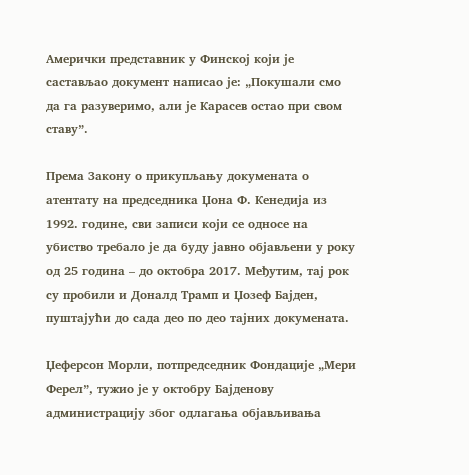Амерички представник у Финској који је састављао документ написао је: „Покушали смо да га разуверимо, али је Карасев остао при свом ставу”.

Према Закону о прикупљању докумената о атентату на председника Џона Ф. Кенедија из 1992. године, сви записи који се односе на убиство требало је да буду јавно објављени у року од 25 година – до октобра 2017. Међутим, тај рок су пробили и Доналд Трамп и Џозеф Бајден, пуштајући до сада део по део тајних докумената.

Џеферсон Морли, потпредседник Фондације „Мери Ферел”, тужио је у октобру Бајденову администрацију због одлагања објављивања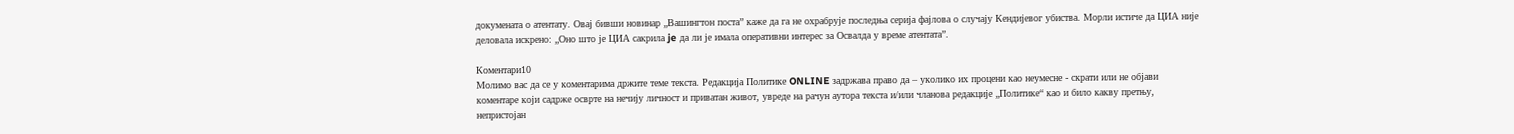докумената о атентату. Овај бивши новинар „Вашингтон поста” каже да га не охрабрује последња серија фајлова о случају Кендијевог убиства. Морли истиче да ЦИА није деловала искрено: „Оно што је ЦИА сакрила je да ли је имала оперативни интерес за Освалда у време атентата”.

Коментари10
Молимо вас да се у коментарима држите теме текста. Редакција Политике ONLINE задржава право да – уколико их процени као неумесне - скрати или не објави коментаре који садрже осврте на нечију личност и приватан живот, увреде на рачун аутора текста и/или чланова редакције „Политике“ као и било какву претњу, непристојан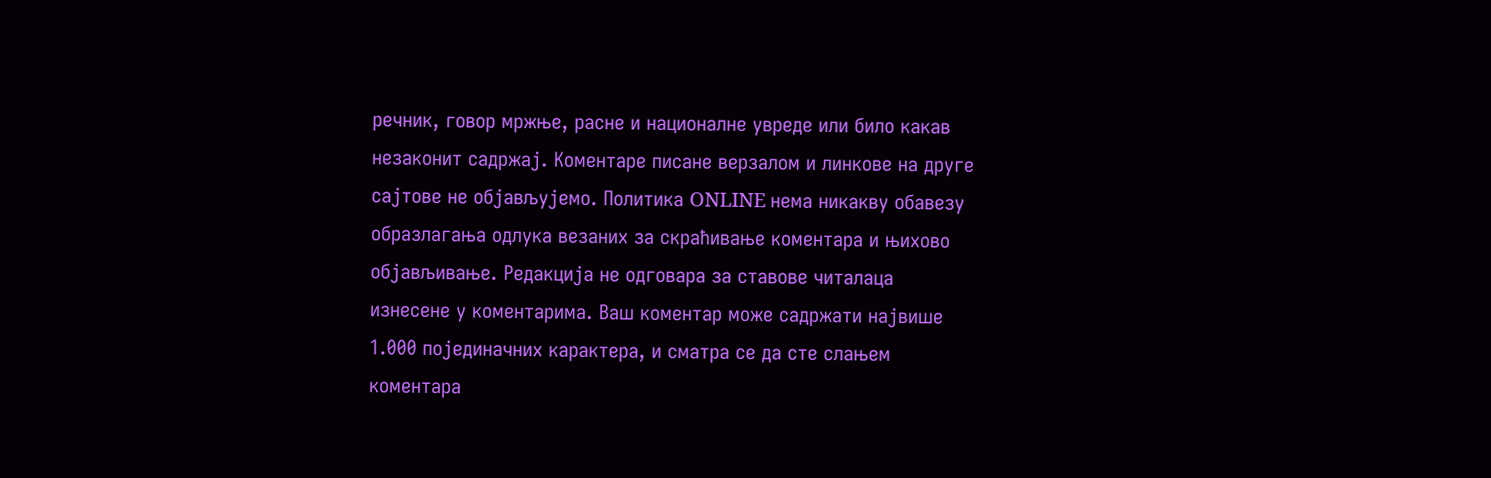речник, говор мржње, расне и националне увреде или било какав незаконит садржај. Коментаре писане верзалом и линкове на друге сајтове не објављујемо. Политика ONLINE нема никакву обавезу образлагања одлука везаних за скраћивање коментара и њихово објављивање. Редакција не одговара за ставове читалаца изнесене у коментарима. Ваш коментар може садржати највише 1.000 појединачних карактера, и сматра се да сте слањем коментара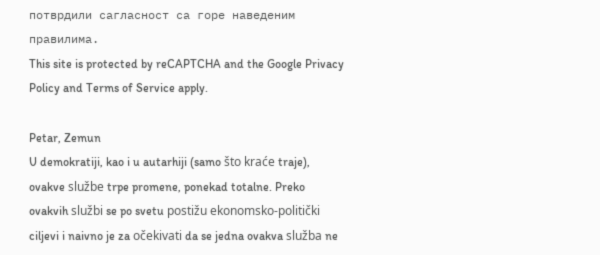потврдили сагласност са горе наведеним правилима.
This site is protected by reCAPTCHA and the Google Privacy Policy and Terms of Service apply.

Petar, Zemun
U demokratiji, kao i u autarhiji (samo što kraće traje), ovakve službe trpe promene, ponekad totalne. Preko ovakvih službi se po svetu postižu ekonomsko-politički ciljevi i naivno je za očekivati da se jedna ovakva služba ne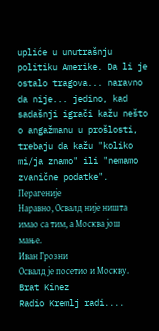upliće u unutrašnju politiku Amerike. Da li je ostalo tragova... naravno da nije... jedino, kad sadašnji igrači kažu nešto o angažmanu u prošlosti, trebaju da kažu "koliko mi/ja znamo" ili "nemamo zvanične podatke".
Перагеније
Наравно, Освалд није ништа имао са тим, а Москва још мање.
Иван Грозни
Освалд је посетио и Москву.
Brat Kinez
Radio Kremlj radi....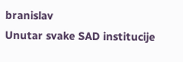branislav
Unutar svake SAD institucije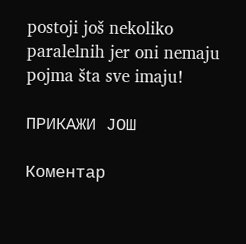postoji još nekoliko paralelnih jer oni nemaju pojma šta sve imaju!

ПРИКАЖИ ЈОШ

Комeнтар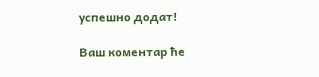успeшно додат!

Ваш комeнтар ћe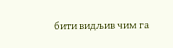бити видљив чим га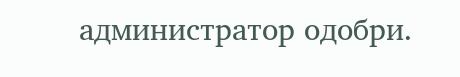администратор одобри.